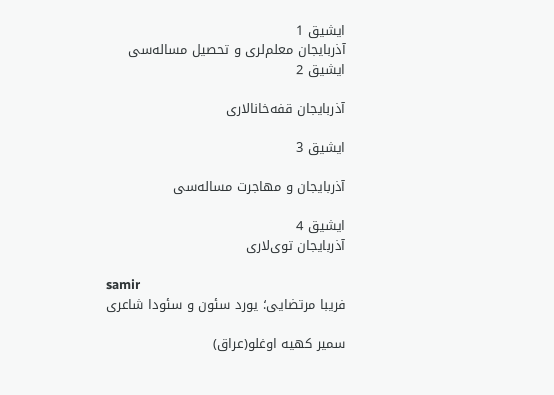ایشیق 1
آذربایجان معلم‌لری و تحصیل مساله‌سی
ایشیق 2

آذربایجان قفه‌خانالاری

ایشیق 3

آذربایجان و مهاجرت مساله‌سی

ایشیق 4
آذربایجان توی‌لاری

samir
فريبا مرتضايى؛ يورد سئون و سئودا شاعرى

سمير كهيه اوغلو(عراق)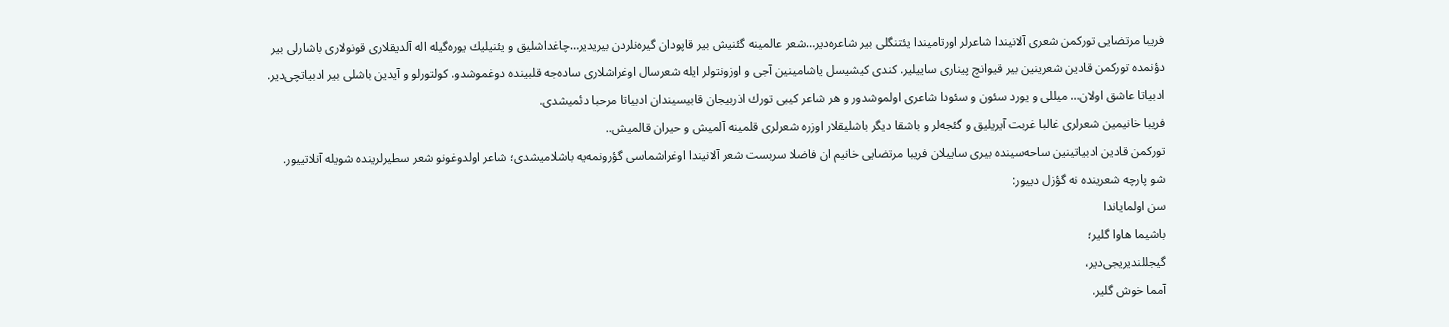فریبا مرتضایی توركمن شعرى آلانيندا شاعرلر اورتاميندا يئتنگلى بير شاعره‌دیر…شعر عالمينه گئنيش بير قاپودان گيره‌نلردن بيريدير…چاغداشليق و يئنيليك يوره‌گيله اله آلديقلارى قونولارى باشارلى بير دؤنمده توركمن قادين شعرينين بير قيوانچ پينارى سايیلير. كندى كيشيسل ياشامينين آجى و اوزونتولر ايله شعرسال اوغراشلارى ساده‌جه قلبينده دوغموشدو. كولتورلو و آيدين باشلى بير ادبياتچى‌دير. ادبياتا عاشق اولان… میللى و يورد سئون و سئودا شاعرى اولموشدور و هر شاعر كیبى تورك اذربيجان قابيسيندان ادبياتا مرحبا دئمیشدى.
فريبا خانیمين شعرلرى غالبا غربت آيريليق و گئجه‌لر و باشقا ديگر باشليقلار اوزره شعرلرى قلمينه آلميش و حيران قالميش..
توركمن قادين ادبياتينین ساحه‌سينده بيرى ساييلان فريبا مرتضايى خانيم ان فاضلا سربست شعر آلانيندا اوغراشماسى گؤرونمه‌يه باشلامیشدى؛ شاعر اولدوغونو شعر سطیرلرينده شويله آنلاتييور. شو پارچه شعرينده نه گؤزل دييور:
سن اولمایاندا
باشیما هاوا گلیر؛
گیجللندیریجی‌دیر،
آمما خوش گلیر.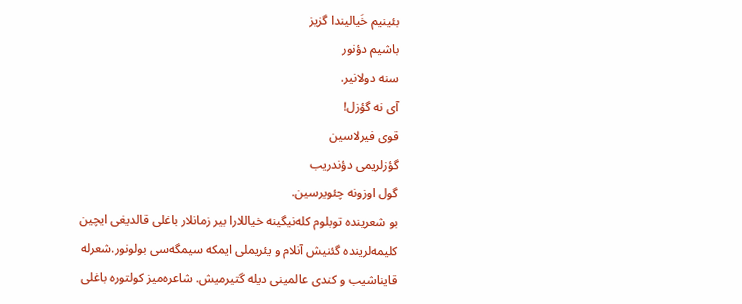بئینیم خَیالیندا گزیز
باشیم دؤنور
سنه دولانیر.
آی نه گؤزل!
قوی فیرلاسین
گؤزلریمی دؤندریب
گول اوزونه چئویرسین.
بو شعرينده توبلوم كله‌نيگينه خياللارا بير زمانلار باغلى قالديغى ايچين كليمه‌لرينده گئنيش آنلام و يئريملى ايمكه سيمگه‌سى بولونور.شعرله قايناشيب و كندى عالمينى ديله گتيرميش. شاعره‌ميز كولتوره باغلى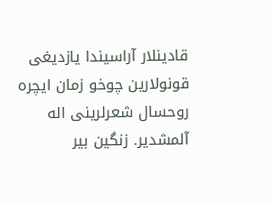قادينلار آراسيندا يازديغى قونولارین چوخو زمان ايچره روحسال شعرلرينى اله آلمشدير. زنگين بير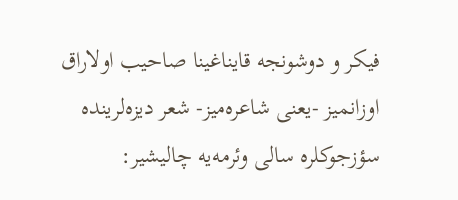فیكر و دوشونجه قايناغينا صاحیب اولاراق اوزانميز -يعنى شاعره‌ميز- شعر ديزه‌لرينده سؤزجوكلره سالى وئرمه‌يه چاليشير: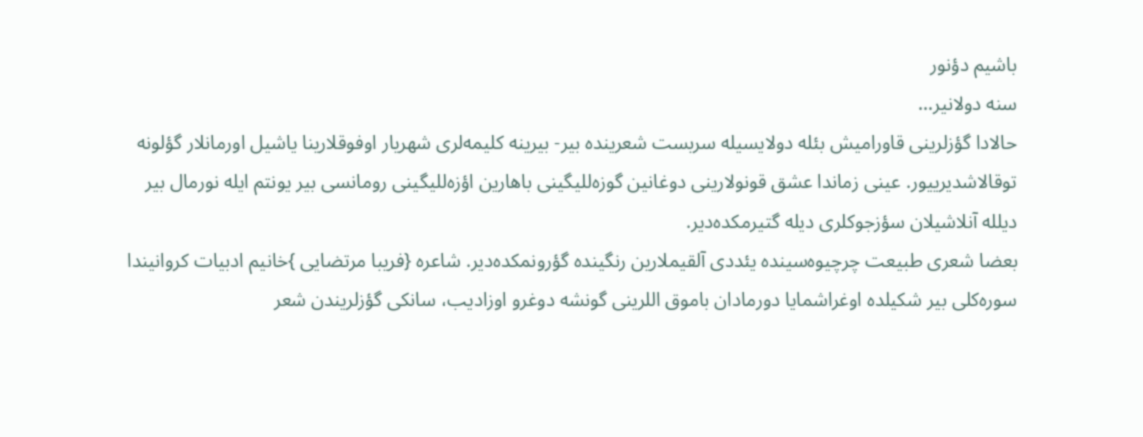باشیم دؤنور
سنه دولانیر…
حالادا گؤزلرينى قاوراميش بئله دولايسيله سربست شعرينده بير- بيرينه كليمه‌لرى شهريار اوفوقلارينا ياشيل اورمانلار گؤلونه توقالاشديرييور. عينى زماندا عشق قونولارينى دوغانين گوزه‌لليگينى باهارين اؤزه‌لليگينى رومانسى بير يونتم ايله نورمال بير ديلله آنلاشيلان سؤزجوكلرى ديله گتيرمكده‌دير.
بعضا شعرى طبيعت چرچيوه‌سينده يئددى آلقيملارين رنگينده گؤرونمكده‌دير. شاعره {فريبا مرتضايى }خانيم ادبيات كروانيندا سوره‌كلى بير شكيلده اوغراشمايا دورمادان باموق اللرينى گونشه دوغرو اوزاديب، سانكى گؤزلريندن شعر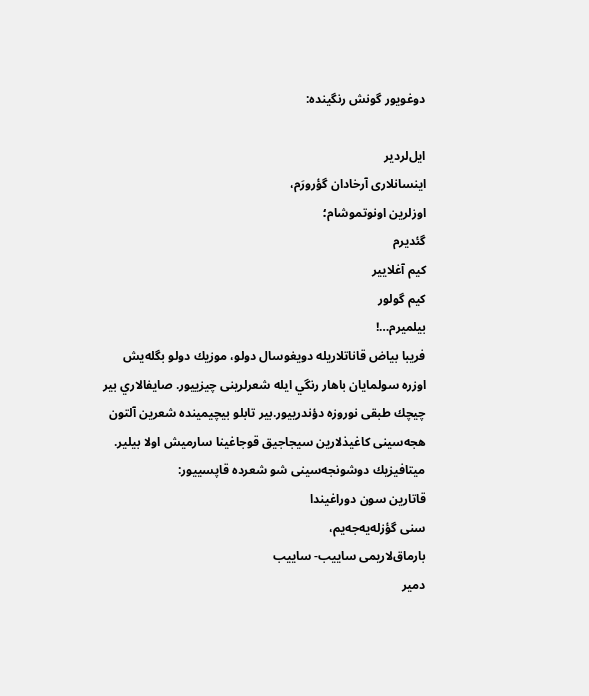دوغويور گونش رنگينده:

ایل‌لردیر
اینسانلاری آرخادان گؤرورَم،
اوزلرین اونوتموشام؛
گئدیرم
کیم آغلاییر
کیم گولور
بیلمیرم…!
فريبا بياض قاناتلاريله دويغوسال دولو، موزيك دولو بگله‌يش اوزره سولمايان باهار رنگي ايله شعرلرينى چيزييور. صايفالاري بير چيچك طبقى نوروزه دؤندرييور.بير تابلو بيچيمینده شعرين آلتون هجه‌سينى كاغیذلارين سيجاجيق قوجاغينا سارميش اولا بيلير. ميتافيزيك دوشونجه‌سينى شو شعرده قاپسييور:
قاتارین سون دوراغیندا
سنی گؤزله‌یه‌جه‌یم،
بارماق‌لاریمی ساییب- ساییب
دمیر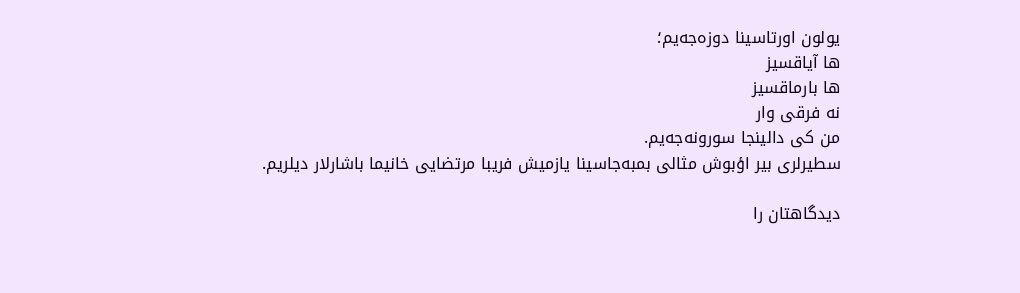یولون اورتاسینا دوزه‌جه‌یم؛
ها آیاقسیز
ها بارماقسیز
نه فرقی وار
من کی دالینجا سورونه‌جه‌یم.
سطیرلرى بير اؤبوش مثالى بمبه‌جاسينا يازميش فريبا مرتضايى خانيما باشارلار ديلريم.

دیدگاهتان را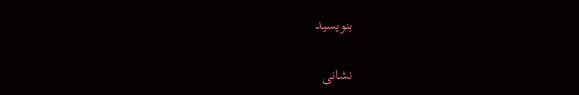بنویسید

نشانی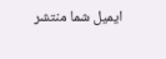ایمیل شما منتشر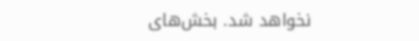نخواهد شد. بخش‌های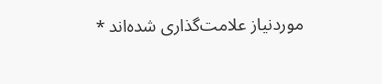موردنیاز علامت‌گذاری شده‌اند *